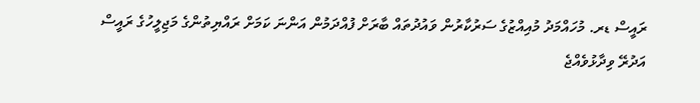ރައީސް ޑރ. މުހައްމަދު މުއިއްޒުގެ ސަރުކާރުން ވައުދުތައް ބާރަށް ފުއްދަމުން އަންނަ ކަމަށް ރައްޔިތުންގެ މަޖިލީހުގެ ރައީސް އަދުރޭ ވިދާޅުވެއްޖެ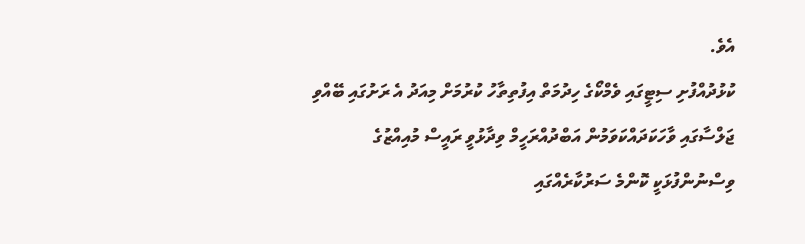އެވެ.
ކުޅުދުއްފުށި ސިޓީގައި ވެމްކޯގެ ހިދުމަތް އިފުތިތާހު ކުރުމަށް މިއަދު އެ ރަށުގައި ބޭއްވި ޖަލްސާގައި ވާހަކަދައްކަވަމުން އަބްދުއްރަހީމް ވިދާޅުވީ ރައީސް މުއިއްޒުގެ ވިސްނުންފުޅަކީ ކޮންމެ ސަރުކާރެއްގައި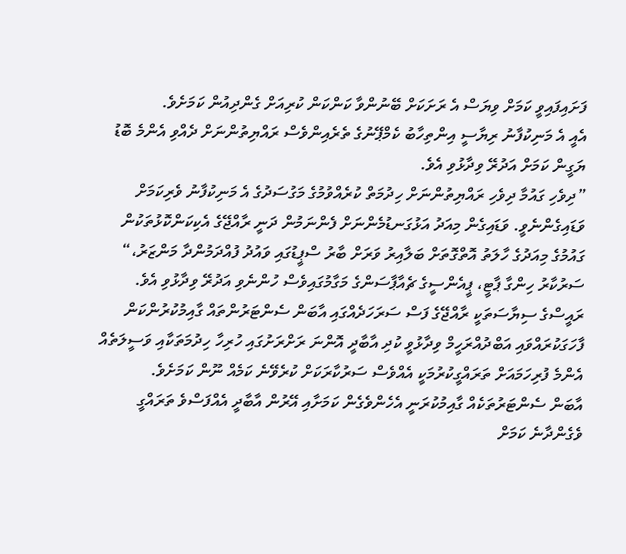ފަށައިފައިވީ ކަމަށް ވިޔަސް އެ ރަށަކަށް ބޭނުންވާ ކަންކަން ކުރިއަށް ގެންދިއުން ކަމަށެވެ.
އެއީ އެ މަނިކުފާނު ރިޔާސީ އިންތިހާބު ކެމްޕޭނުގެ ތެރެއިންވެސް ރައްޔިތުންނަށް ދެއްވި އެންމެ ބޮޑު ޔަގީން ކަމަށް އަދުރޭ ވިދާޅުވި އެވެ.
”ދިވެހި ގައުމާ ދިވެހި ރައްޔިތުންނަށް ހިދުމަތް ކުރެއްވުމުގެ މަގުސަދުގެ އެ މަނިކުފާނު ވެރިކަމަށް ވަޑައިގެންނެވީ. ވަޑައިގެން މިއަދު އަޅުގަނޑުމެންނަށް ފެންނަމުން ދަނީ ރާއްޖޭގެ އެކިކަންކޮޅުތަކުން ގައުމުގެ މިއަދުގެ ހާލަތު އޮތްގޮތަށް ބަލާއިރު ވަރަށް ބާރު ސްޕީޑުގައި ވައުދު ފުއްދަމުންދާ މަންޒަރު،“ ސަރުކާރު ހިންގާ ޕާޓީ، ޕީއެންސީގެ ޗެއާޕާސަންގެ މަގާމުގައިވެސް ހުންނެވި އަދުރޭ ވިދާޅުވި އެވެ.
ރައީސްގެ ސިޔާސަތަކީ ރާއްޖޭގެ ފަސް ސަރަހަދެއްގައި އާބަން ސެންޓަރުންތައް ގާއިމުކުރުންކަން ފާހަގަކުރައްވައި އަބްދުއްރަހީމް ވިދާޅުވީ ކުދި އާބާދީ އޮންނަ ރަށްރަށުގައި ހުރިހާ ހިދުމަތަކާއި ވަސީލަތެއް އެންމެ ފުރިހަމައަށް ތަރައްގީކުރުމަކީ އެއްވެސް ސަރުކާރަކަށް ކުރެވޭނެ ކަމެއް ނޫން ކަމަށެވެ.
އާބަން ސެންޓަރުތަކެއް ގާއިމުކުރަނީ އެހެންވެގެން ކަމަށާއި އޭރުން އާބާދީ އެއްފަސްވެ ތަރައްގީ ވެގެންދާނެ ކަމަށް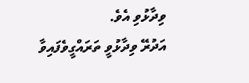ވިދާޅުވި އެވެ.
އަދުރޭ ވިދާޅުވީ ތަރައްގީވެފައިވާ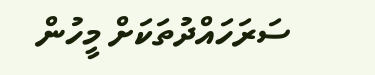ސަރަހައްދުތަކަށް މީހުން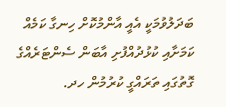ބަދަލުވުމަކީ އެއީ އާންމުކޮށް ހިނގާ ކަމެއް ކަމަށާއި ކުޅުދުއްފުށި އާބަން ސެންޓަރެއްގެ ގޮތުގައި ތަރައްގީ ކުރުމުން ހދ.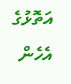އަތޮޅުގެ އެހެން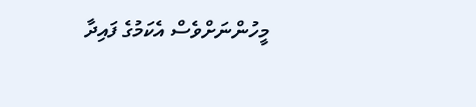މީހުންނަށްވެސް އެކަމުގެ ފައިދާ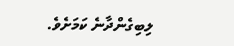ލިބިގެންދާނެ ކަމަށެވެ.